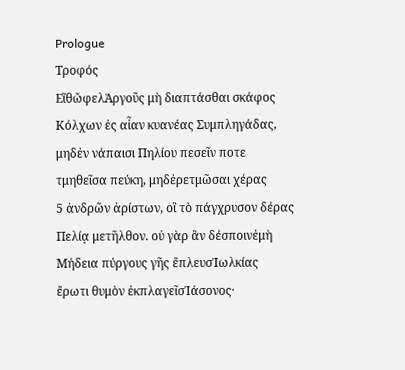Prologue
Τροφός
ΕἴθὤφελἈργοῦς μὴ διαπτάσθαι σκάφος
Κόλχων ἐς αἶαν κυανέας Συμπληγάδας,
μηδἐν νάπαισι Πηλίου πεσεῖν ποτε
τμηθεῖσα πεύκη, μηδἐρετμῶσαι χέρας
5 ἀνδρῶν ἀρίστων, οἳ τὸ πάγχρυσον δέρας
Πελίᾳ μετῆλθον. οὐ γὰρ ἂν δέσποινἐμὴ
Μήδεια πύργους γῆς ἔπλευσἸωλκίας
ἔρωτι θυμὸν ἐκπλαγεῖσἸάσονος·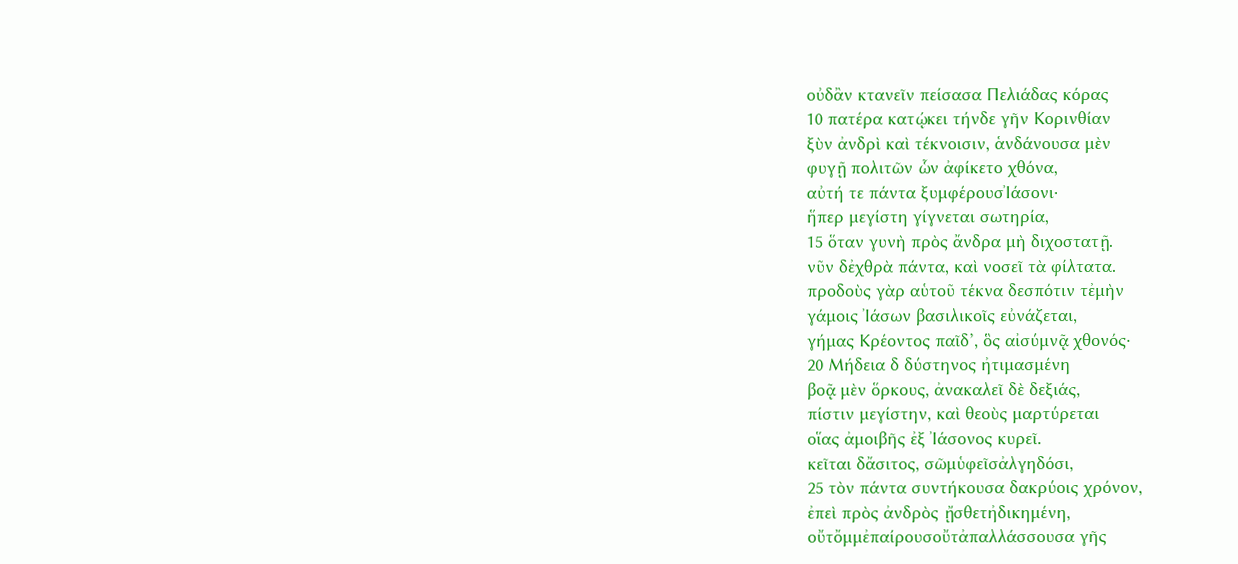οὐδἂν κτανεῖν πείσασα Πελιάδας κόρας
10 πατέρα κατῴκει τήνδε γῆν Κορινθίαν
ξὺν ἀνδρὶ καὶ τέκνοισιν, ἁνδάνουσα μὲν
φυγῇ πολιτῶν ὧν ἀφίκετο χθόνα,
αὐτή τε πάντα ξυμφέρουσἸάσονι·
ἥπερ μεγίστη γίγνεται σωτηρία,
15 ὅταν γυνὴ πρὸς ἄνδρα μὴ διχοστατῇ.
νῦν δἐχθρὰ πάντα, καὶ νοσεῖ τὰ φίλτατα.
προδοὺς γὰρ αὑτοῦ τέκνα δεσπότιν τἐμὴν
γάμοις Ἰάσων βασιλικοῖς εὐνάζεται,
γήμας Κρέοντος παῖδ’, ὃς αἰσύμνᾷ χθονός·
20 Μήδεια δ δύστηνος ἠτιμασμένη
βοᾷ μὲν ὅρκους, ἀνακαλεῖ δὲ δεξιάς,
πίστιν μεγίστην, καὶ θεοὺς μαρτύρεται
οἵας ἀμοιβῆς ἐξ Ἰάσονος κυρεῖ.
κεῖται δἄσιτος, σῶμὑφεῖσἀλγηδόσι,
25 τὸν πάντα συντήκουσα δακρύοις χρόνον,
ἐπεὶ πρὸς ἀνδρὸς ᾔσθετἠδικημένη,
οὔτὄμμἐπαίρουσοὔτἀπαλλάσσουσα γῆς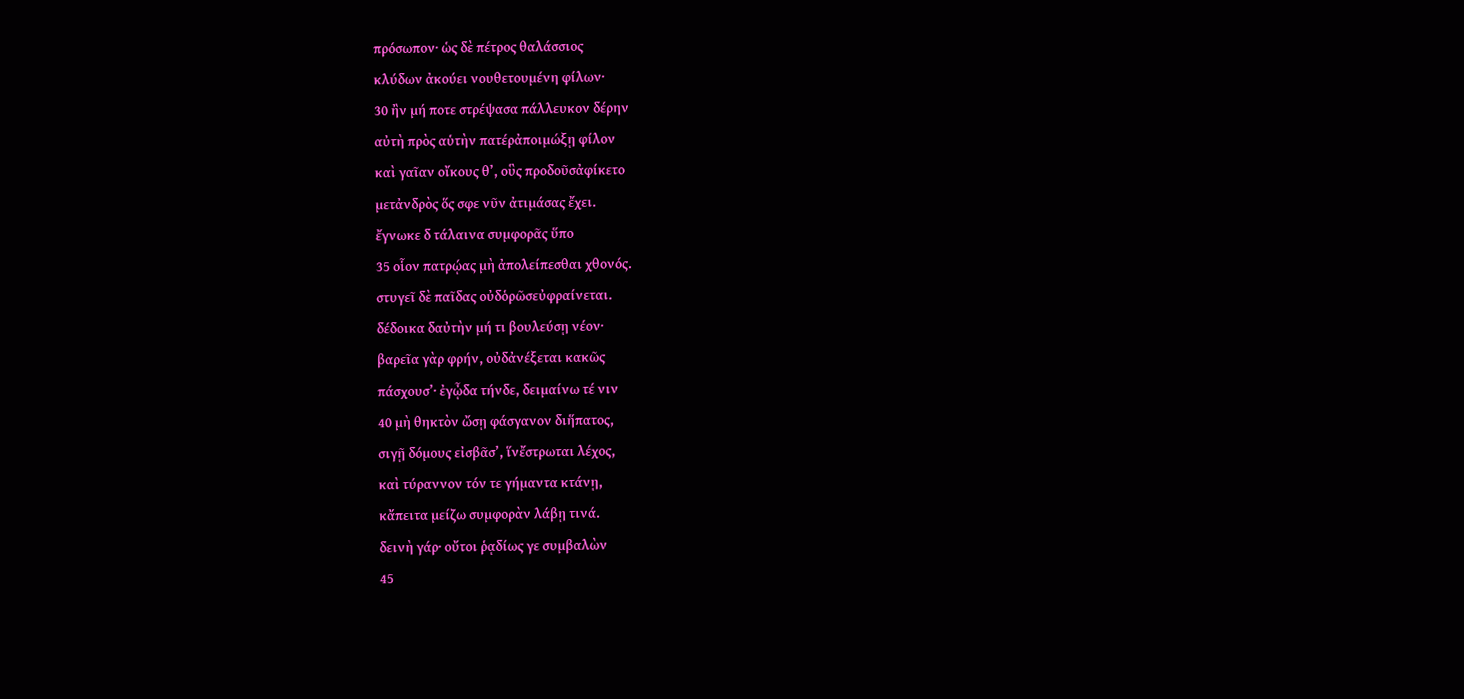πρόσωπον· ὡς δὲ πέτρος θαλάσσιος
κλύδων ἀκούει νουθετουμένη φίλων·
30 ἢν μή ποτε στρέψασα πάλλευκον δέρην
αὐτὴ πρὸς αὑτὴν πατέρἀποιμώξῃ φίλον
καὶ γαῖαν οἴκους θ’, οὓς προδοῦσἀφίκετο
μετἀνδρὸς ὅς σφε νῦν ἀτιμάσας ἔχει.
ἔγνωκε δ τάλαινα συμφορᾶς ὕπο
35 οἷον πατρῴας μὴ ἀπολείπεσθαι χθονός.
στυγεῖ δὲ παῖδας οὐδὁρῶσεὐφραίνεται.
δέδοικα δαὐτὴν μή τι βουλεύσῃ νέον·
βαρεῖα γὰρ φρήν, οὐδἀνέξεται κακῶς
πάσχουσ’· ἐγᾦδα τήνδε, δειμαίνω τέ νιν
40 μὴ θηκτὸν ὤσῃ φάσγανον διἥπατος,
σιγῇ δόμους εἰσβᾶσ’, ἵνἔστρωται λέχος,
καὶ τύραννον τόν τε γήμαντα κτάνῃ,
κἄπειτα μείζω συμφορὰν λάβῃ τινά.
δεινὴ γάρ· οὔτοι ῥᾳδίως γε συμβαλὼν
45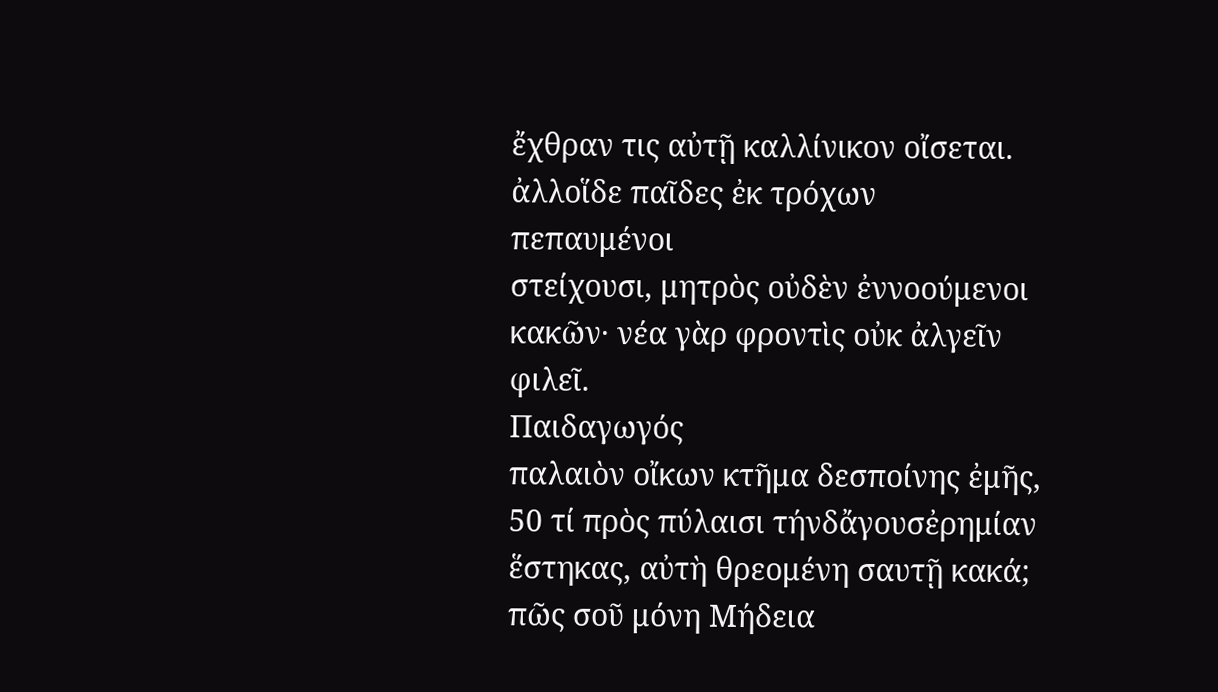ἔχθραν τις αὐτῇ καλλίνικον οἴσεται.
ἀλλοἵδε παῖδες ἐκ τρόχων πεπαυμένοι
στείχουσι, μητρὸς οὐδὲν ἐννοούμενοι
κακῶν· νέα γὰρ φροντὶς οὐκ ἀλγεῖν φιλεῖ.
Παιδαγωγός
παλαιὸν οἴκων κτῆμα δεσποίνης ἐμῆς,
50 τί πρὸς πύλαισι τήνδἄγουσἐρημίαν
ἕστηκας, αὐτὴ θρεομένη σαυτῇ κακά;
πῶς σοῦ μόνη Μήδεια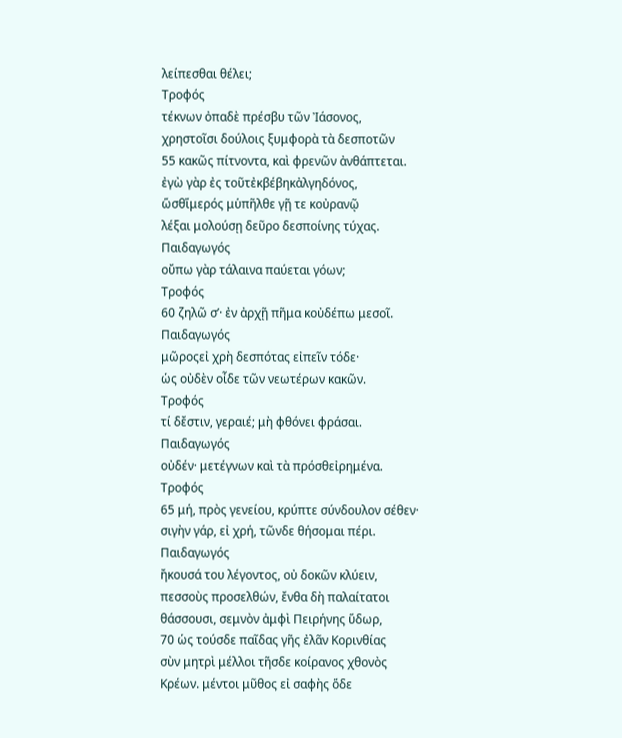λείπεσθαι θέλει;
Τροφός
τέκνων ὀπαδὲ πρέσβυ τῶν Ἰάσονος,
χρηστοῖσι δούλοις ξυμφορὰ τὰ δεσποτῶν
55 κακῶς πίτνοντα, καὶ φρενῶν ἀνθάπτεται.
ἐγὼ γὰρ ἐς τοῦτἐκβέβηκἀλγηδόνος,
ὥσθἵμερός μὑπῆλθε γῇ τε κοὐρανῷ
λέξαι μολούσῃ δεῦρο δεσποίνης τύχας.
Παιδαγωγός
οὔπω γὰρ τάλαινα παύεται γόων;
Τροφός
60 ζηλῶ σ’· ἐν ἀρχῇ πῆμα κοὐδέπω μεσοῖ.
Παιδαγωγός
μῶροςεἰ χρὴ δεσπότας εἰπεῖν τόδε·
ὡς οὐδὲν οἶδε τῶν νεωτέρων κακῶν.
Τροφός
τί δἔστιν, γεραιέ; μὴ φθόνει φράσαι.
Παιδαγωγός
οὐδέν· μετέγνων καὶ τὰ πρόσθεἰρημένα.
Τροφός
65 μή, πρὸς γενείου, κρύπτε σύνδουλον σέθεν·
σιγὴν γάρ, εἰ χρή, τῶνδε θήσομαι πέρι.
Παιδαγωγός
ἤκουσά του λέγοντος, οὐ δοκῶν κλύειν,
πεσσοὺς προσελθών, ἔνθα δὴ παλαίτατοι
θάσσουσι, σεμνὸν ἀμφὶ Πειρήνης ὕδωρ,
70 ὡς τούσδε παῖδας γῆς ἐλᾶν Κορινθίας
σὺν μητρὶ μέλλοι τῆσδε κοίρανος χθονὸς
Κρέων. μέντοι μῦθος εἰ σαφὴς ὅδε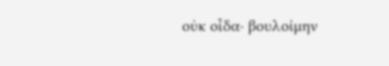οὐκ οἶδα· βουλοίμην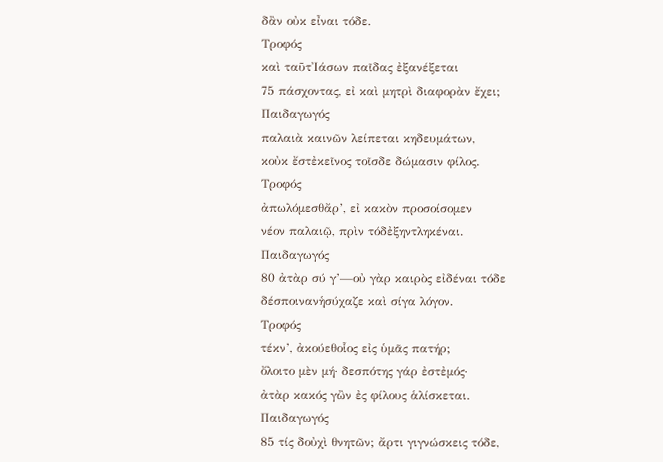δἂν οὐκ εἶναι τόδε.
Τροφός
καὶ ταῦτἸάσων παῖδας ἐξανέξεται
75 πάσχοντας, εἰ καὶ μητρὶ διαφορὰν ἔχει;
Παιδαγωγός
παλαιὰ καινῶν λείπεται κηδευμάτων,
κοὐκ ἔστἐκεῖνος τοῖσδε δώμασιν φίλος.
Τροφός
ἀπωλόμεσθἄρ’, εἰ κακὸν προσοίσομεν
νέον παλαιῷ, πρὶν τόδἐξηντληκέναι.
Παιδαγωγός
80 ἀτὰρ σύ γ’—οὐ γὰρ καιρὸς εἰδέναι τόδε
δέσποινανἡσύχαζε καὶ σίγα λόγον.
Τροφός
τέκν’, ἀκούεθοἷος εἰς ὑμᾶς πατήρ;
ὄλοιτο μὲν μή· δεσπότης γάρ ἐστἐμός·
ἀτὰρ κακός γὢν ἐς φίλους ἁλίσκεται.
Παιδαγωγός
85 τίς δοὐχὶ θνητῶν; ἄρτι γιγνώσκεις τόδε,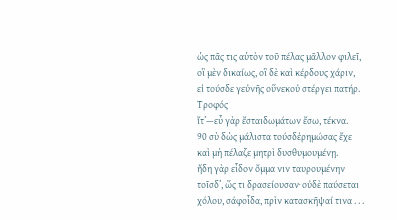ὡς πᾶς τις αὑτὸν τοῦ πέλας μᾶλλον φιλεῖ,
οἳ μὲν δικαίως, οἳ δὲ καὶ κέρδους χάριν,
εἰ τούσδε γεὐνῆς οὕνεκοὐ στέργει πατήρ.
Τροφός
ἴτ’—εὖ γὰρ ἔσταιδωμάτων ἔσω, τέκνα.
90 σὺ δὡς μάλιστα τούσδἐρημώσας ἔχε
καὶ μὴ πέλαζε μητρὶ δυσθυμουμένῃ.
ἤδη γὰρ εἶδον ὄμμα νιν ταυρουμένην
τοῖσδ’, ὥς τι δρασείουσαν· οὐδὲ παύσεται
χόλου, σάφοἶδα, πρὶν κατασκῆψαί τινα . . .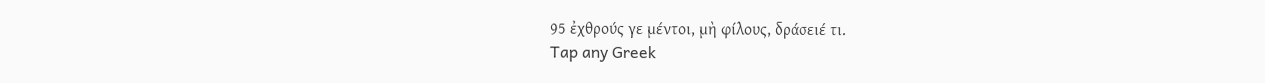95 ἐχθρούς γε μέντοι, μὴ φίλους, δράσειέ τι.
Tap any Greek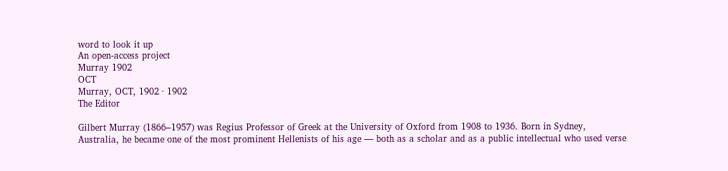word to look it up
An open-access project
Murray 1902
OCT
Murray, OCT, 1902 · 1902
The Editor

Gilbert Murray (1866–1957) was Regius Professor of Greek at the University of Oxford from 1908 to 1936. Born in Sydney, Australia, he became one of the most prominent Hellenists of his age — both as a scholar and as a public intellectual who used verse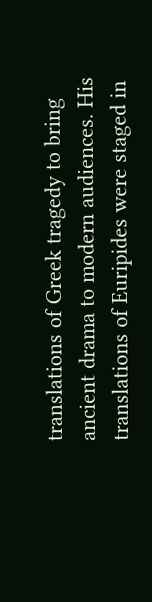translations of Greek tragedy to bring ancient drama to modern audiences. His translations of Euripides were staged in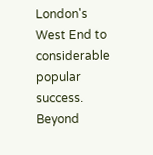London's West End to considerable popular success. Beyond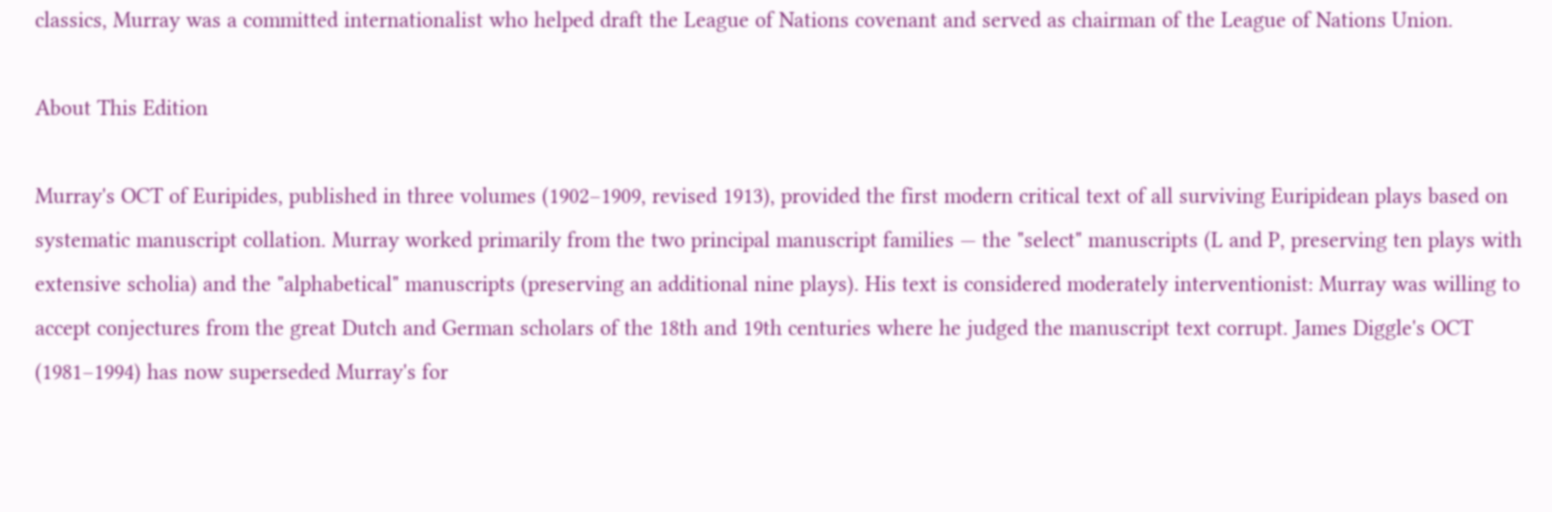classics, Murray was a committed internationalist who helped draft the League of Nations covenant and served as chairman of the League of Nations Union.

About This Edition

Murray's OCT of Euripides, published in three volumes (1902–1909, revised 1913), provided the first modern critical text of all surviving Euripidean plays based on systematic manuscript collation. Murray worked primarily from the two principal manuscript families — the "select" manuscripts (L and P, preserving ten plays with extensive scholia) and the "alphabetical" manuscripts (preserving an additional nine plays). His text is considered moderately interventionist: Murray was willing to accept conjectures from the great Dutch and German scholars of the 18th and 19th centuries where he judged the manuscript text corrupt. James Diggle's OCT (1981–1994) has now superseded Murray's for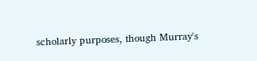scholarly purposes, though Murray's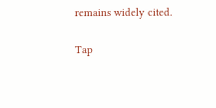remains widely cited.

Tap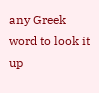any Greek word to look it up